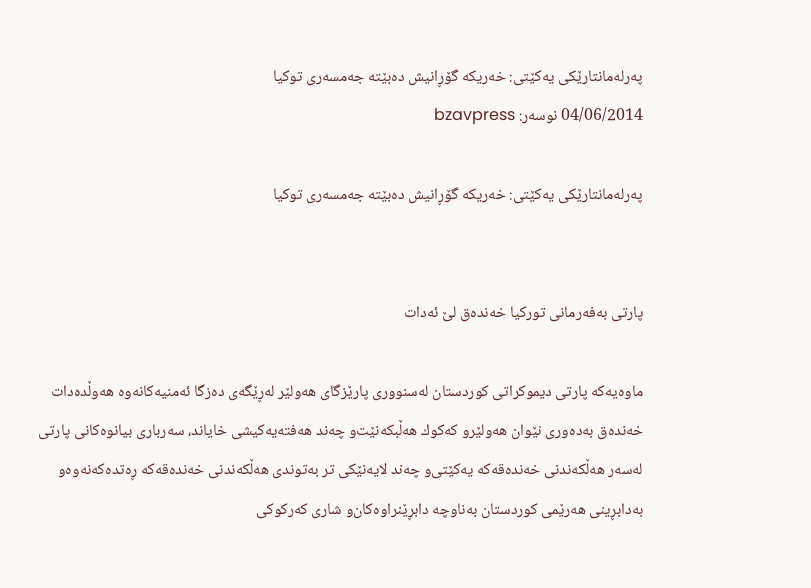په‌رله‌مانتارێكی یه‌كێتی: خه‌ریكه‌ گۆڕانیش ده‌بێته‌ جه‌مسه‌ری توكيا
04/06/2014 نوسەر: bzavpress

په‌رله‌مانتارێكی یه‌كێتی: خه‌ریكه‌ گۆڕانیش ده‌بێته‌ جه‌مسه‌ری توكيا


پارتی به‌فه‌رمانی توركیا خه‌نده‌ق لێ ئه‌دات

ماوه‌یه‌كه‌ پارتی‌ دیموكراتی‌ كوردستان له‌سنووری‌ پارێزگای‌ هه‌ولێر له‌ڕێگه‌ی‌ ده‌زگا ئه‌منیه‌كانه‌وه‌ هه‌وڵده‌دات خه‌نده‌ق به‌ده‌وری‌ نێوان هه‌ولێرو كه‌كوك هه‌ڵبكه‌نێت‌و چه‌ند هه‌فته‌یه‌كیشی‌ خایاند، سه‌رباری‌ بیانوه‌كانی‌ پارتی‌ له‌سه‌ر هه‌ڵكه‌ندنی‌ خه‌نده‌قه‌كه‌ یه‌كێتی‌‌و چه‌ند لایه‌نێكی‌ تر به‌توندی‌ هه‌ڵكه‌ندنی‌ خه‌نده‌قه‌كه‌ ڕه‌تده‌كه‌نه‌وه‌و به‌دابڕینی‌ هه‌رێمی‌ كوردستان به‌ناوچه‌ دابڕێنراوه‌كان‌و شاری‌ كه‌ركوكی‌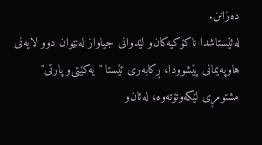ده‌زانن.
له‌ئێستاشدا ناكۆكیه‌كان‌و لێدوانی‌ جیاواز له‌نێوان دوو لایه‌نی‌ هاوپه‌یمانی‌ پێشوودا، ڕكابه‌ری‌ ئێستا "یه‌كێتی‌‌و پارتی‌" مشتومڕی‌ لێكه‌وتۆته‌وه‌، له‌ئان‌و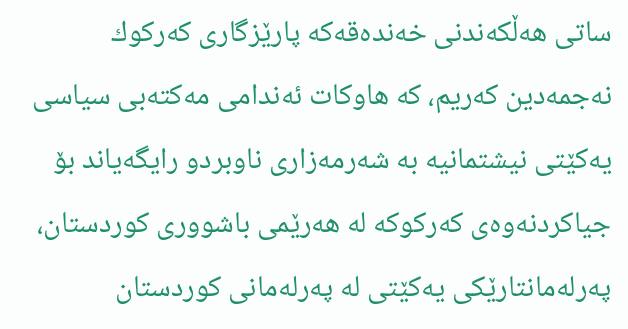ساتی‌ هه‌ڵكه‌ندنی‌ خه‌نده‌قه‌كه‌ پارێزگاری‌ كه‌ركوك نه‌جمه‌دین كه‌ریم، كه‌ هاوكات ئه‌ندامی‌ مه‌كته‌بی‌ سیاسی یه‌كێتی نیشتمانیه‌ به‌ شه‌رمه‌زاری‌ ناوبردو رایگه‌یاند بۆ جیاكردنه‌وه‌ی‌ كه‌ركوكه‌ له‌ هه‌رێمی‌ باشووری‌ كوردستان، په‌رله‌مانتارێكی‌ یه‌كێتی‌ له‌ په‌رله‌مانی‌ كوردستان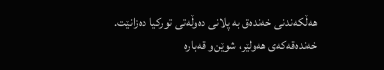هه‌ڵكه‌ندنی‌ خه‌نده‌ق به‌ پلانی‌ ده‌وڵه‌تی‌ توركیا ده‌زانێت.
خه‌نده‌قه‌كه‌ی هه‌ولێر، شوێن‌و قه‌باره‌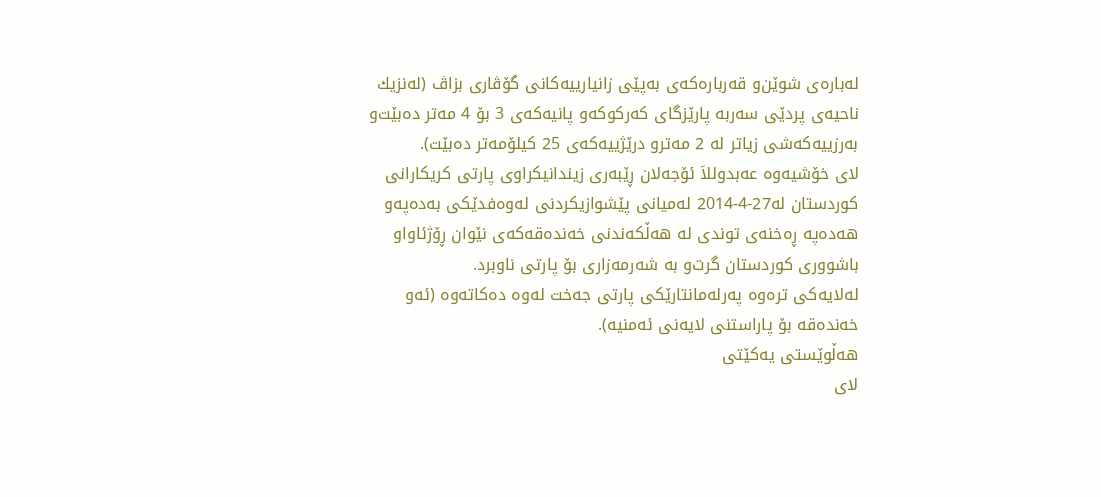له‌باره‌ی‌ شوێن‌و قه‌رباره‌كه‌ی‌ به‌پێی‌ زانیارییه‌كانی‌ گۆڤاری‌ بزاڤ (له‌نزیك ناحیه‌ی‌ پردێی‌ سه‌ربه‌ پارێزگای‌ كه‌ركوكه‌و پانیه‌كه‌ی‌ 3 بۆ 4 مه‌تر ده‌بێت‌و به‌رزییه‌كه‌شی‌ زیاتر له‌ 2 مه‌ترو درێژییه‌كه‌ی‌ 25 كیلۆمه‌تر ده‌بێت).
لای‌ خۆشیه‌وه‌ عه‌بدوللاَ ئۆجه‌لان ڕێبه‌ری‌ زیندانیكراوی‌ پارتی‌ كریكارانی‌ كوردستان له‌27-4-2014 له‌میانی‌ پێشوازیكردنی‌ له‌وه‌فدێكی‌ به‌ده‌په‌و هه‌ده‌په‌ ڕه‌خنه‌ی‌ توندی‌ له‌ هه‌ڵكه‌ندنی‌ خه‌نده‌قه‌كه‌ی‌ نێوان ڕۆژئاواو باشووری‌ كوردستان گرت‌و به‌ شه‌رمه‌زاری‌ بۆ پارتی‌ ناوبرد.
له‌لایه‌كی‌ تره‌وه‌ په‌رله‌مانتارێكی‌ پارتی‌ جه‌خت له‌وه‌ ده‌كاته‌وه‌ (ئه‌و خه‌نده‌قه‌ بۆ پاراستنی‌ لایه‌نی‌ ئه‌منیه‌).
هه‌ڵوێستی یه‌كێتی
لای‌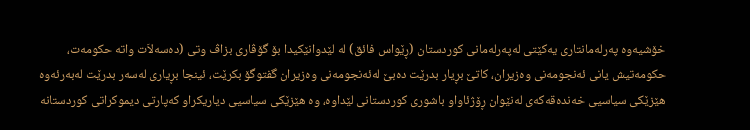خۆشیه‌وه‌ په‌رله‌مانتاری‌ یه‌كێتی‌ له‌په‌رله‌مانی‌ كوردستان (ڕێواس فائق) له‌ لێدوانێكیدا بۆ گۆڤاری‌ بزاڤ وتی‌ (ده‌سه‌لاَت واته‌ حكومه‌ت، حكومه‌تیش یانی‌ ئه‌نجومه‌نی‌ وه‌زیران، كاتێ‌ بڕیار بدرێت ده‌بێ‌ له‌ئه‌نجومه‌نی‌ وه‌زیران گفتوگۆ بكرێت، ئینجا بڕیاری‌ له‌سه‌ر بدرێت له‌به‌رئه‌وه‌ هێزێكی‌ سیاسیی‌ خه‌نده‌قه‌كه‌ی‌ له‌نێوان ڕۆژئاواو باشوری‌ كوردستانی‌ لێداوه‌، وه‌ هێزێكی‌ سیاسیی‌ دیاریكراو كه‌پارتی‌ دیموكراتی‌ كوردستانه‌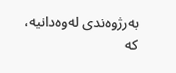به‌رژوه‌ندی‌ له‌وه‌دانیه‌، كه‌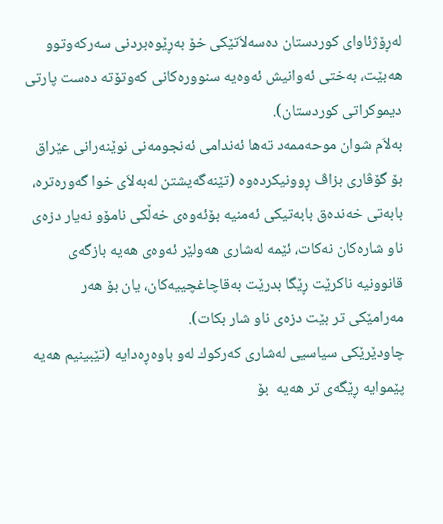له‌ڕۆژئاوای‌ كوردستان ده‌سه‌لاَتێكی‌ خۆ به‌ڕێوه‌بردنی‌ سه‌ركه‌وتوو هه‌بێت، به‌ختی‌ ئه‌وانیش ئه‌وه‌یه‌ سنووره‌كانی‌ كه‌وتۆته‌ ده‌ست پارتی‌ دیموكراتی‌ كوردستان).
به‌لاَم شوان موحه‌ممه‌د ته‌ها ئه‌ندامی‌ ئه‌نجومه‌نی‌ نوێنه‌رانی‌ عێراق بۆ گۆڤاری‌ بزاڤ ڕوونیكرده‌وه‌ (تێنه‌گه‌یشتن له‌به‌لاَی‌ خوا گه‌وره‌تره‌، بابه‌تی‌ خه‌نده‌ق بابه‌تیكی‌ ئه‌منیه‌ بۆئه‌وه‌ی‌ خه‌ڵكی‌ نامۆو نه‌یار دزه‌ی‌ ناو شاره‌كان نه‌كات، ئێمه‌ له‌شاری‌ هه‌ولێر ئه‌وه‌ی‌ هه‌یه‌ بازگه‌ی‌ قانوونیه‌ ناكرێت ڕێگا بدرێت به‌قاچاغچییه‌كان، یان بۆ هه‌ر مه‌رامێكی‌ تر بێت دزه‌ی‌ ناو شار بكات).
چاودێرێكی‌ سیاسیی‌ له‌شاری‌ كه‌ركوك له‌و باوه‌ڕه‌دایه‌ (تێبینیم هه‌یه‌ پێموایه‌ ڕێگه‌ی‌ تر هه‌یه‌  بۆ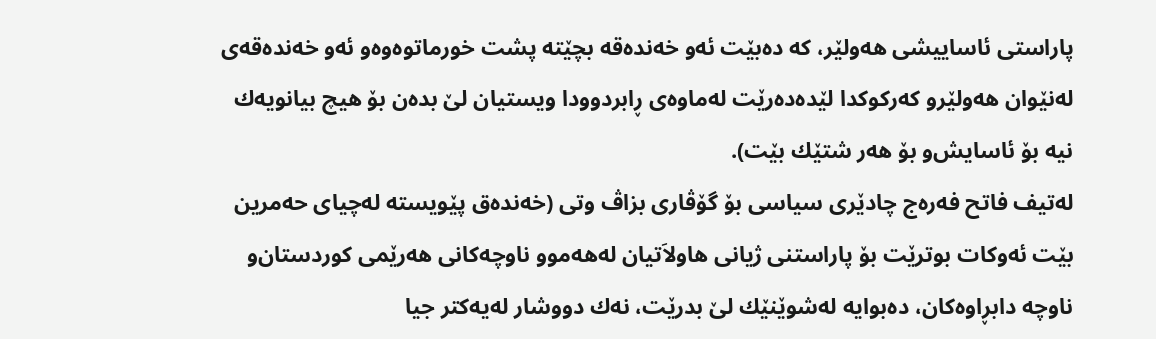پاراستی‌ ئاساییشی‌ هه‌ولێر، كه‌ ده‌بێت ئه‌و خه‌نده‌قه‌ بچێته‌ پشت خورماتوه‌وه‌و ئه‌و خه‌نده‌قه‌ی‌ له‌نێوان هه‌ولێرو كه‌ركوكدا لێده‌ده‌رێت له‌ماوه‌ی‌ ڕابردوودا ویستیان لێ بده‌ن بۆ هیچ بیانویه‌ك نیه‌ بۆ ئاسایش‌و بۆ هه‌ر شتێك بێت).
له‌تیف فاتح فه‌ره‌ج چادێری‌ سیاسی بۆ گۆڤاری‌ بزاڤ وتی‌ (خه‌نده‌ق پێویسته‌ له‌چیای‌ حه‌مرین بێت ئه‌وكات بوترێت بۆ پاراستنی‌ ژیانی‌ هاولاَتیان له‌هه‌موو ناوچه‌كانی‌ هه‌رێمی‌ كوردستان‌و ناوچه‌ دابڕاوه‌كان، ده‌بوایه‌ له‌شوێنێك لێ بدرێت، نه‌ك دووشار له‌یه‌كتر جیا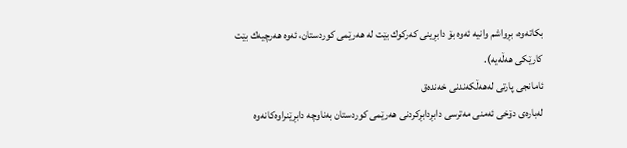بكاته‌وه‌، بڕواشم وانیه‌ ئه‌وه‌ بۆ دابڕینی‌ كه‌ركوك بێت له‌ هه‌رێمی‌ كوردستان، ئه‌وه‌ هه‌رچیه‌ك بێت كارێكی‌ هه‌ڵه‌یه‌).
ئامانجی پارتی له‌هه‌ڵكه‌ندنی خه‌نده‌ق
له‌باره‌ی‌ دۆخی‌ ئه‌منی‌ مه‌ترسی‌ دابڕدابڕكردنی‌ هه‌رێمی‌ كوردستان به‌ناوچه‌ دابڕێنراوه‌كانه‌وه‌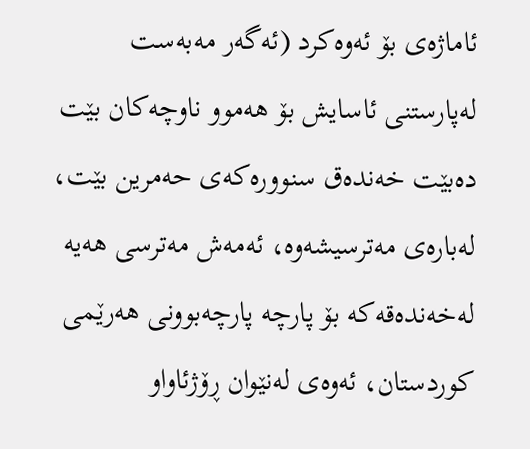ئاماژه‌ی‌ بۆ ئه‌وه‌كرد (ئه‌گه‌ر مه‌به‌ست له‌پارستنی‌ ئاسایش بۆ هه‌موو ناوچه‌كان بێت ده‌بێت خه‌نده‌ق سنووره‌كه‌ی‌ حه‌مرین بێت، له‌باره‌ی‌ مه‌ترسیشه‌وه‌، ئه‌مه‌ش مه‌ترسی هه‌یه‌ له‌خه‌نده‌قه‌كه‌ بۆ پارچه‌ پارچه‌بوونی‌ هه‌رێمی‌ كوردستان، ئه‌وه‌ی‌ له‌نێوان ڕۆژئاواو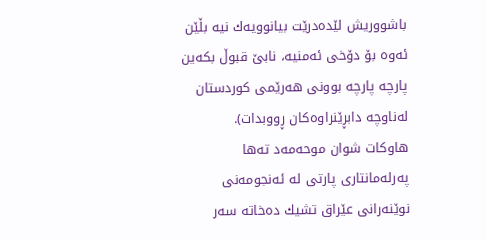باشووریش لێده‌درێت بیانوویه‌ك نیه‌ بڵێن ئه‌وه‌ بۆ دۆخی ئه‌منیه‌، نابێ‌ قبوڵ بكه‌ین پارچه‌ پارچه‌ بوونی‌ هه‌رێمی‌ كوردستان له‌ناوچه‌ دابڕێنراوه‌كان ڕووبدات).
هاوكات شوان موحه‌مه‌د ته‌ها په‌رله‌مانتاری‌ پارتی‌ له‌ ئه‌نجومه‌نی‌ نوێنه‌رانی‌ عێراق تشیك ده‌خاته‌ سه‌ر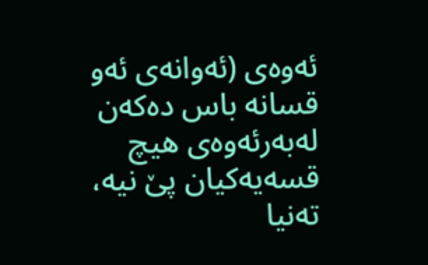ئه‌وه‌ی‌ (ئه‌وانه‌ی‌ ئه‌و قسانه‌ باس ده‌كه‌ن له‌به‌رئه‌وه‌ی‌ هیچ قسه‌یه‌كیان پێ نیه‌، ته‌نیا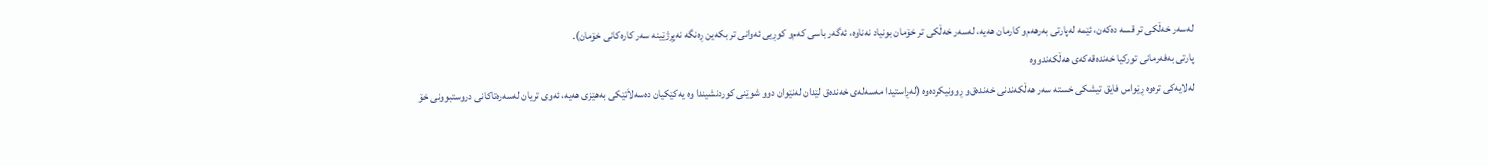له‌سه‌ر خه‌ڵكی‌ تر قسه‌ ده‌كه‌ن، ئێمه‌ له‌پارتی‌ به‌رهه‌م‌و كارمان هه‌یه‌، له‌سه‌ر خه‌ڵكی‌ تر خۆمان بونیاد نه‌ناوه‌، ئه‌گه‌ر باسی‌ كه‌م‌و كوڕیی‌ ئه‌وانی تر بكه‌ین ڕه‌نگه‌ نه‌پڕژێینه‌ سه‌ر كاره‌كانی‌ خۆمان).
پارتی به‌فه‌رمانی توركیا خه‌نده‌قه‌كه‌ی هه‌ڵكه‌ندووه‌
له‌لایه‌كی تره‌وه‌ ڕێواس فایق تیشكی‌ خسته‌ سه‌ر هه‌ڵكه‌ندنی‌ خه‌نده‌ق‌و ڕوونیكرده‌وه‌ (له‌ڕاستیدا مه‌سه‌له‌ی‌ خه‌نده‌ق لێدان له‌نێوان دوو شوێنی‌ كوردنشیندا وه‌ یه‌كێكیان ده‌سه‌لاَتێكی‌ به‌هێزی‌ هه‌یه‌، ئه‌وی‌ تریان له‌سه‌ره‌تاكانی‌ دروستبوونی‌ خۆ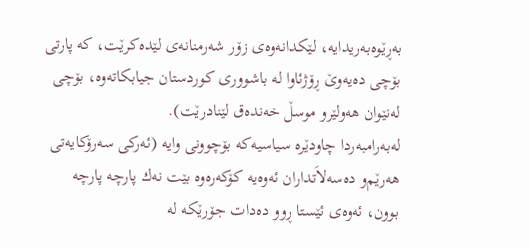به‌ڕێوه‌به‌ریدایه‌، لێكدانه‌وه‌ی‌ زۆر شه‌رمنانه‌ی‌ لێده‌كرێت، كه‌ پارتی‌ بۆچی‌ ده‌یه‌وێ‌ ڕۆژئاوا له‌ باشووری‌ كوردستان جیابكاته‌وه‌، بۆچی‌ له‌نێوان هه‌ولێرو موسڵ خه‌نده‌ق لێنادرێت).
له‌به‌رامبه‌ردا چاودێره‌ سیاسیه‌كه‌ بۆچوونی‌ وایه‌ (ئه‌ركی‌ سه‌رۆكایه‌تی‌ هه‌رێم‌و ده‌سه‌لاَتداران ئه‌وه‌یه‌ كۆكه‌ره‌وه‌ بێت نه‌ك پارچه‌ پارچه‌ بوون، ئه‌وه‌ی‌ ئێستا ڕوو ده‌دات جۆرێكه‌ له‌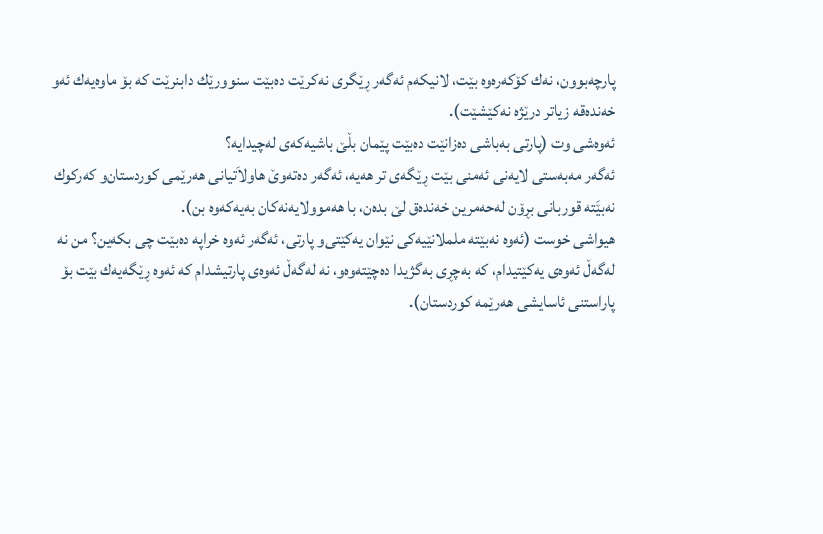پارچه‌بوون، نه‌ك كۆكه‌ره‌وه‌ بێت، لانیكه‌م ئه‌گه‌ر ڕێگری نه‌كرێت ده‌بێت سنوورێك دابنرێت كه‌ بۆ ماوه‌یه‌ك ئه‌و خه‌نده‌قه‌ زیاتر درێژه‌ نه‌كێشێت).
ئه‌وه‌شی‌ وت (پارتی‌ به‌باشی‌ ده‌زانێت ده‌بێت پێمان بڵێ‌ باشیه‌كه‌ی‌ له‌چیدایه‌؟
ئه‌گه‌ر مه‌به‌ستی‌ لایه‌نی‌ ئه‌منی‌ بێت ڕێگه‌ی‌ تر هه‌یه‌، ئه‌گه‌ر ده‌ته‌وێ‌ هاولاَتیانی‌ هه‌رێمی‌ كوردستان‌و كه‌ركوك نه‌بێَته‌ قوربانی‌ بڕۆن له‌حه‌مرین خه‌نده‌ق لێ بده‌ن، با هه‌موولایه‌نه‌كان به‌یه‌كه‌وه‌ بن).
هیواشی‌ خوست (ئه‌وه‌ نه‌بێته‌ ململانێیه‌كی‌ نێوان یه‌كێتی‌‌و پارتی‌، ئه‌گه‌ر ئه‌وه‌ خراپه‌ ده‌بێت چی‌ بكه‌ین؟ من نه‌ له‌گه‌ڵ ئه‌وه‌ی‌ یه‌كێتیدام، كه‌ به‌چڕی‌ به‌گژیدا ده‌چێته‌وه‌و، نه‌ له‌گه‌ڵ ئه‌وه‌ی‌ پارتیشدام كه‌ ئه‌وه‌ ڕێگه‌یه‌ك بێت بۆ پاراستنی‌ ئاسایشی‌ هه‌رێمه‌ كوردستان).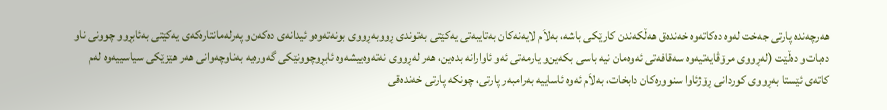هه‌رچه‌نده‌ پارتی‌ جه‌خت له‌وه‌ ده‌كاته‌وه‌ خه‌نده‌ق هه‌ڵكه‌ندن كارێكی‌ باشه‌، به‌لاَم لایه‌نه‌كان به‌تایبه‌تی‌ یه‌كێتی‌ به‌توندی‌ ڕووبه‌ڕووی‌ بونه‌ته‌وه‌و ئیدانه‌ی‌ ده‌كه‌ن‌و په‌رله‌مانتاره‌كه‌ی‌ یه‌كێتی‌ به‌ئابڕوو چوونی‌ ناو ده‌بات‌و ده‌ڵێت (له‌ڕووی‌ مرۆڤایه‌تیه‌وه‌ سه‌قافه‌تی‌ ئه‌وه‌مان نیه‌ باسی‌ بكه‌ین‌و یارمه‌تی‌ ئه‌و ئاوارانه‌ بده‌ین، هه‌ر له‌ڕووی‌ نه‌ته‌وه‌ییشه‌وه‌ ئابڕوچوونێكی‌ گه‌وره‌یه‌ به‌ناوچه‌وانی‌ هه‌ر هێزێكی‌ سیاسییه‌وه‌ له‌م كاته‌ی‌ ئێستا به‌ڕووی‌ كوردانی‌ ڕۆژئاوا سنووره‌كان دابخات، به‌لاَم ئه‌وه‌ ئاساییه‌ به‌رامبه‌ر پارتی‌، چونكه‌ پارتی‌ خه‌نده‌قی‌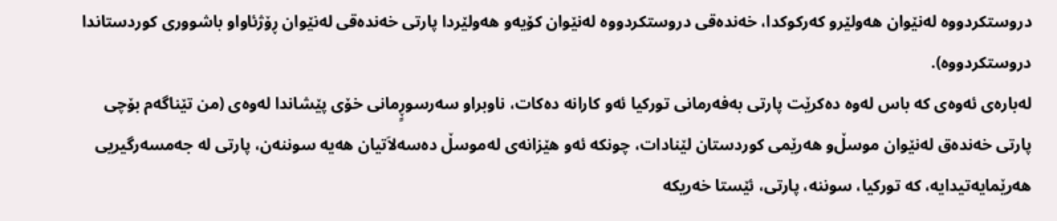دروستكردووه‌ له‌نێوان هه‌ولێرو كه‌ركوكدا، خه‌نده‌قی‌ دروستكردووه‌ له‌نێوان كۆیه‌و هه‌ولێردا پارتی‌ خه‌نده‌قی‌ له‌نێوان ڕۆژئاواو باشووری‌ كوردستاندا دروستكردووه‌).
له‌باره‌ی ئه‌وه‌ی كه‌ باس له‌وه‌ ده‌كرێت پارتی به‌فه‌رمانی توركیا ئه‌و كارانه‌ ده‌كات، ناوبراو سه‌رسوڕٍمانی‌ خۆی‌ پێشاندا له‌وه‌ی‌ (من تێناگه‌م بۆچی‌ پارتی‌ خه‌نده‌ق له‌نێوان موسڵ‌و هه‌رێمی‌ كوردستان لێنادات، چونكه‌ ئه‌و هێزانه‌ی‌ له‌موسڵ ده‌سه‌لاَتیان هه‌یه‌ سوننه‌ن، پارتی‌ له‌ جه‌مسه‌رگیریی‌ هه‌رێمایه‌تیدایه‌، كه‌ توركیا، سوننه‌، پارتی‌، ئێستا خه‌ریكه‌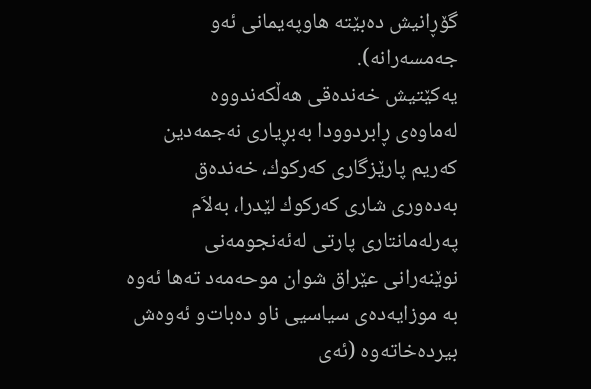گۆڕانیش ده‌بێته‌ هاوپه‌یمانی‌ ئه‌و جه‌مسه‌رانه‌).
یه‌كێتیش خه‌نده‌قی هه‌ڵكه‌ندووه‌
له‌ماوه‌ی‌ ڕابردوودا به‌بڕیاری‌ نه‌جمه‌دین كه‌ریم پارێزگاری‌ كه‌ركوك، خه‌نده‌ق به‌ده‌وری‌ شاری‌ كه‌ركوك لێدرا، به‌لاَم په‌رله‌مانتاری‌ پارتی‌ له‌ئه‌نجومه‌نی‌ نوێنه‌رانی‌ عێراق شوان موحه‌مه‌د ته‌ها ئه‌وه‌ به‌ موزایه‌ده‌ی‌ سیاسیی‌ ناو ده‌بات‌و ئه‌وه‌ش بیرده‌خاته‌وه‌ (ئه‌ی‌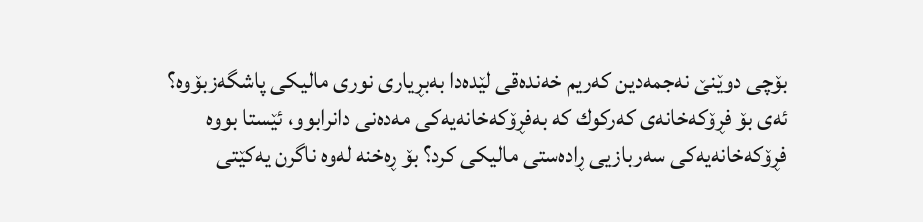بۆچی‌ دوێنێ‌ نه‌جمه‌دین كه‌ریم خه‌نده‌قی‌ لێده‌دا به‌بڕیاری‌ نوری‌ مالیكی‌ پاشگه‌زبۆوه‌؟ ئه‌ی‌ بۆ فڕۆكه‌خانه‌ی‌ كه‌ركوك كه‌ به‌فڕۆكه‌خانه‌یه‌كی‌ مه‌ده‌نی‌ دانرابوو، ئێستا بووه‌ فڕۆكه‌خانه‌یه‌كی‌ سه‌ربازیی‌ ڕاده‌ستی‌ مالیكی‌ كرد؟ بۆ ڕه‌خنه‌ له‌وه‌ ناگرن یه‌كێتی‌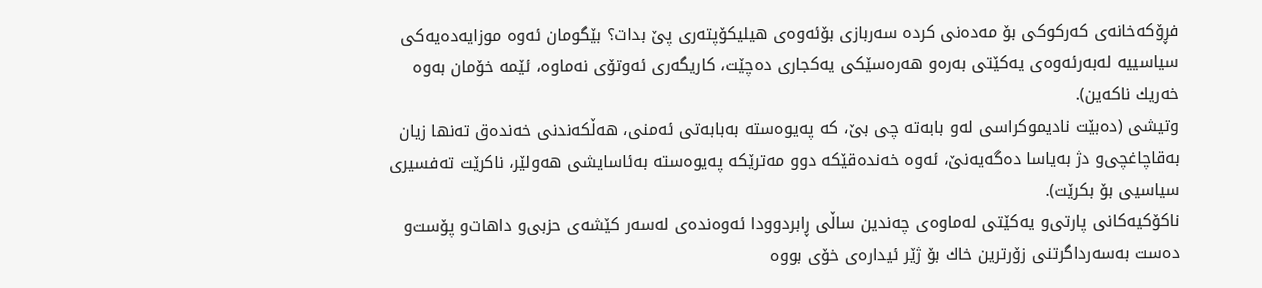فڕۆكه‌خانه‌ی‌ كه‌ركوكی‌ بۆ مه‌ده‌نی‌ كرده‌ سه‌ربازی‌ بۆئه‌وه‌ی‌ هیلیكۆپته‌ری‌ پێ بدات؟ بێگومان ئه‌وه‌ موزایه‌ده‌یه‌كی‌ سیاسییه‌ له‌به‌رئه‌وه‌ی‌ یه‌كێتی‌ به‌ره‌و هه‌ره‌سێكی‌ یه‌كجاری‌ ده‌چێت، كاریگه‌ری‌ ئه‌وتۆی‌ نه‌ماوه‌، ئێمه‌ خۆمان به‌وه‌ خه‌ریك ناكه‌ین).
وتیشی‌ (ده‌بێت نادیموكراسی‌ له‌و بابه‌ته‌ چی بێ‌، كه‌ په‌یوه‌سته‌ به‌بابه‌تی‌ ئه‌منی‌، هه‌ڵكه‌ندنی‌ خه‌نده‌ق ته‌نها زیان به‌قاچاغچی‌و دژ به‌یاسا ده‌گه‌یه‌نێ‌، ئه‌وه‌ خه‌نده‌قێكه‌ دوو مه‌ترێكه‌ په‌یوه‌سته‌ به‌ئاسایشی‌ هه‌ولێر، ناكرێت ته‌فسیری‌ سیاسیی‌ بۆ بكرێت).
ناكۆكیه‌كانی‌ پارتی‌‌و یه‌كێتی‌ له‌ماوه‌ی‌ چه‌ندین ساڵی‌ ڕابردوودا ئه‌وه‌نده‌ی‌ له‌سه‌ر كێشه‌ی‌ حزبی‌‌و داهات‌و پۆست‌و ده‌ست به‌سه‌رداگرتنی‌ زۆرترین خاك بۆ ژێر ئیداره‌ی‌ خۆی‌ بووه‌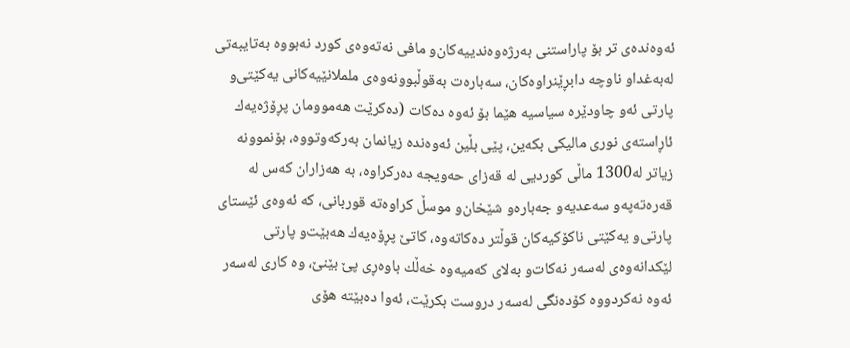ئه‌وه‌نده‌ی‌ تر بۆ پاراستنی‌ به‌رژه‌وه‌ندییه‌كان‌و مافی‌ نه‌ته‌وه‌ی‌ كورد نه‌بووه‌ به‌تایبه‌تی‌ له‌به‌غداو ناوچه‌ دابڕێنراوه‌كان، سه‌باره‌ت به‌قوڵبوونه‌وه‌ی‌ ململانێیه‌كانی‌ یه‌كێتی‌‌و پارتی‌ ئه‌و چاودێره‌ سیاسیه‌ هێما بۆ ئه‌وه‌ ده‌كات (ده‌كرێت هه‌موومان پڕۆژه‌یه‌ك ئاڕاسته‌ی‌ نوری‌ مالیكی‌ بكه‌ین، پێی‌ بڵین ئه‌وه‌نده‌ زیانمان به‌ركه‌وتووه‌، بۆنموونه‌ زیاتر له‌1300 ماڵی‌ كوردیی‌ له‌ قه‌زای‌ حه‌ویجه‌ ده‌ركراوه‌، به‌ هه‌زاران كه‌س له‌ قه‌ره‌ته‌په‌و سه‌عدیه‌و جه‌باره‌و شێخان‌و موسڵ كراوه‌ته‌ قوربانی‌، كه‌ ئه‌وه‌ی‌ ئێستای‌ پارتی‌‌و یه‌كێتی‌ ناكۆكیه‌كان قوڵتر ده‌كاته‌وه‌، كاتێ‌ پڕۆه‌یه‌ك هه‌بێت‌و پارتی‌ لێكدانه‌وه‌ی‌ له‌سه‌ر نه‌كات‌و به‌لای‌ كه‌میه‌وه‌ خه‌ڵك باوه‌ڕی‌ پێ بێنێ‌، وه‌ كاری‌ له‌سه‌ر ئه‌وه‌ نه‌كردووه‌ كۆده‌نگی‌ له‌سه‌ر دروست بكرێت، ئه‌وا ده‌بێته‌ هۆی‌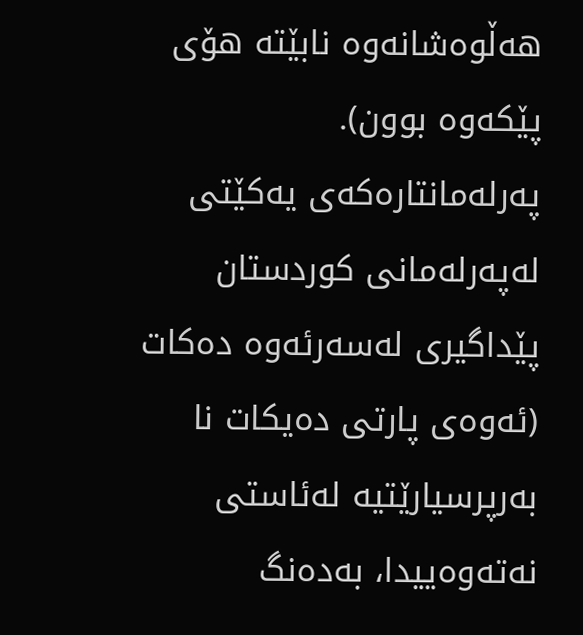هه‌ڵوه‌شانه‌وه‌ نابێته‌ هۆی‌ پێكه‌وه‌ بوون).
په‌رله‌مانتاره‌كه‌ی‌ یه‌كێتی‌ له‌په‌رله‌مانی‌ كوردستان پێداگیری‌ له‌سه‌رئه‌وه‌ ده‌كات (ئه‌وه‌ی‌ پارتی‌ ده‌یكات نا به‌رپرسیارێتیه‌ له‌ئاستی‌ نه‌ته‌وه‌ییدا، به‌ده‌نگ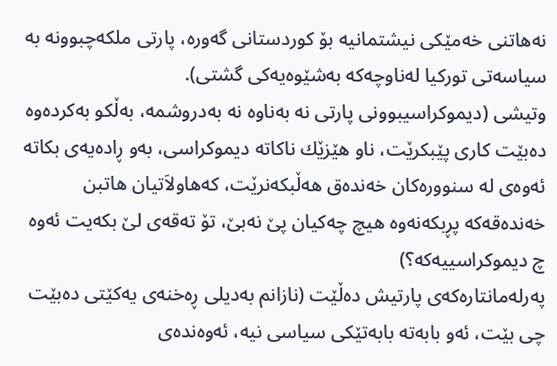نه‌هاتنی‌ خه‌مێكی‌ نیشتمانیه‌ بۆ كوردستانی‌ گه‌وره‌، پارتی‌ ملكه‌چبوونه‌ به‌ سیاسه‌تی‌ توركیا له‌ناوچه‌كه‌ به‌شێوه‌یه‌كی‌ گشتی‌).
وتیشی‌ (دیموكراسیبوونی‌ پارتی‌ نه‌ به‌ناوه‌ نه‌ به‌دروشمه‌، به‌ڵكو به‌كرده‌وه‌ ده‌بێت كاری‌ پێبكرێت، ناو هێزێك ناكاته‌ دیموكراسی‌، به‌و ڕاده‌یه‌ی‌ بكاته‌ ئه‌وه‌ی‌ له‌ سنووره‌كان خه‌نده‌ق هه‌ڵبكه‌نرێت، كه‌هاولاَتیان هاتبن خه‌نده‌قه‌كه‌ پڕبكه‌نه‌وه‌ هیچ چه‌كیان پێ‌ نه‌بێ، تۆ ته‌قه‌ی‌ لێ بكه‌یت ئه‌وه‌ چ دیموكراسییه‌كه‌؟)
په‌رله‌مانتاره‌كه‌ی‌ پارتیش ده‌ڵێت (نازانم به‌دیلی‌ ڕه‌خنه‌ی‌ یه‌كێتی‌ ده‌بێت چی‌ بێت، ئه‌و بابه‌ته‌ بابه‌تێكی‌ سیاسی‌ نیه‌، ئه‌وه‌نده‌ی‌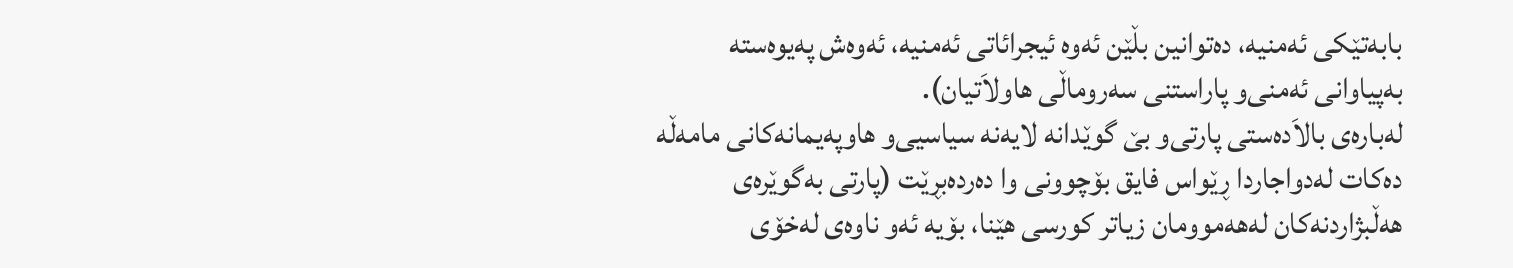بابه‌تێكی‌ ئه‌منیه‌، ده‌توانین بڵێن ئه‌وه‌ ئیجرائاتی‌ ئه‌منیه‌، ئه‌وه‌ش په‌یوه‌سته‌ به‌پیاوانی‌ ئه‌منی‌‌و پاراستنی‌ سه‌روماڵی‌ هاولاَتیان).
له‌باره‌ی‌ بالاَده‌ستی‌ پارتی‌‌و بێ‌ گوێدانه‌ لایه‌نه‌ سیاسیی‌‌و هاوپه‌یمانه‌كانی‌ مامه‌ڵه‌ ده‌كات له‌دواجاردا ڕێواس فایق بۆچوونی‌ وا ده‌رده‌بڕێت (پارتی‌ به‌گوێره‌ی‌ هه‌ڵبژاردنه‌كان له‌هه‌موومان زیاتر كورسی‌ هێنا، بۆیه‌ ئه‌و ناوه‌ی‌ له‌خۆی‌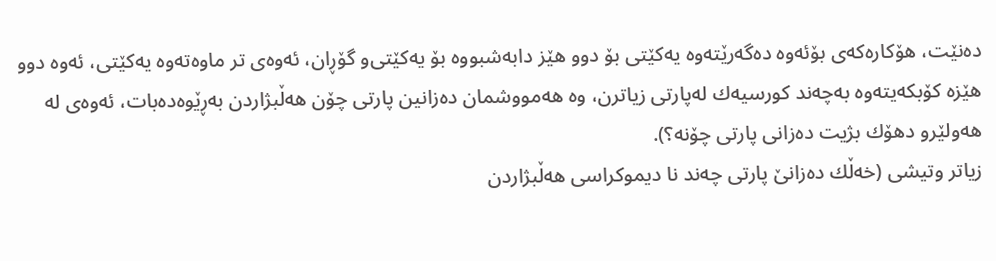ده‌نێت، هۆكاره‌كه‌ی‌ بۆئه‌وه‌ ده‌گه‌رێته‌وه‌ یه‌كێتی‌ بۆ دوو هێز دابه‌شبووه‌ بۆ یه‌كێتی‌‌و گۆڕان، ئه‌وه‌ی‌ تر ماوه‌ته‌وه‌ یه‌كێتی‌، ئه‌وه‌ دوو هێزه‌ كۆبكه‌یته‌وه‌ به‌چه‌ند كورسیه‌ك له‌پارتی‌ زیاترن، وه‌ هه‌مووشمان ده‌زانین پارتی‌ چۆن هه‌ڵبژاردن به‌ڕێوه‌ده‌بات، ئه‌وه‌ی‌ له‌ هه‌ولێرو دهۆك بژیت ده‌زانی‌ پارتی‌ چۆنه‌؟).
زیاتر وتیشی‌ (خه‌ڵك ده‌زانێ‌ پارتی‌ چه‌ند نا دیموكراسی‌ هه‌ڵبژاردن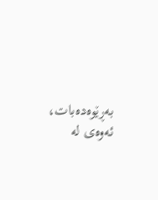به‌ڕێوه‌ده‌بات، ئه‌وه‌ی‌ له‌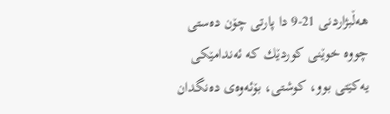هه‌ڵبژاردنی‌ 21-9 دا پارتی‌ چۆن ده‌ستی‌ چووه‌ خوێنی‌ كوردێك كه‌ ئه‌ندامێكی‌ یه‌كێتی‌ بوو، كوشتی‌، بۆئه‌وه‌ی‌ ده‌نگدان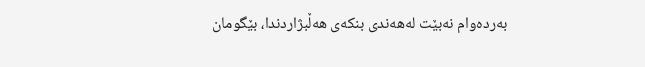به‌رده‌وام نه‌بێت له‌هه‌ندی‌ بنكه‌ی‌ هه‌ڵبژاردندا، بێگومان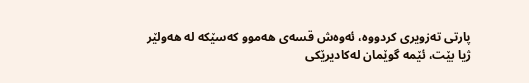پارتی‌ ته‌زویری‌ كردووه‌، ئه‌وه‌ش قسه‌ی‌ هه‌موو كه‌سێكه‌ له‌ هه‌ولێر ژیا بێت، ئێمه‌ گوێمان له‌كادیرێكی‌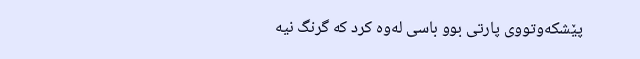پێشكه‌وتووی‌ پارتی‌ بوو باسی‌ له‌وه‌ كرد كه‌ گرنگ نیه‌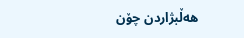هه‌ڵبژاردن چۆن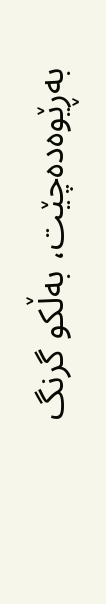به‌ڕێوه‌ده‌چێت، به‌ڵكو گرنگ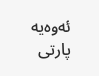ئه‌وه‌یه‌ پارتی‌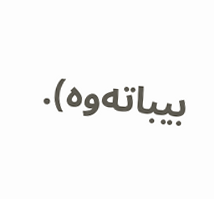بیباته‌وه‌).